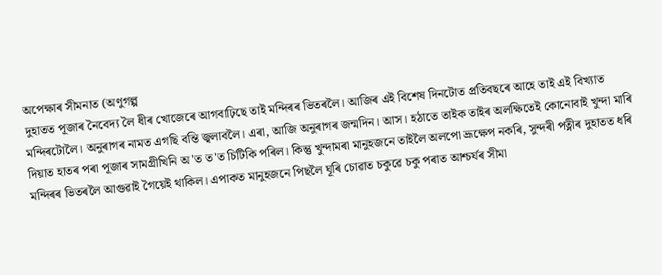অপেক্ষাৰ সীমনাত (অণুগল্প
দুহাতত পূজাৰ নৈবেদ্য লৈ ধীৰ খোজেৰে আগবাঢ়িছে তাই মন্দিৰৰ ভিতৰলৈ। আজিৰ এই বিশেষ দিনটোত প্ৰতিবছৰে আহে তাই এই বিখ্যাত মন্দিৰটোলৈ। অনুৰাগৰ নামত এগছি বন্তি জ্বলাবলৈ। এৰা, আজি অনুৰাগৰ জন্মদিন। আস। হঠাতে তাইক তাইৰ অলক্ষিতেই কোনোবাই খুন্দা মাৰি দিয়াত হাতৰ পৰা পূজাৰ সামগ্ৰীখিনি অ'ত ত'ত চিটিকি পৰিল। কিন্তু খুন্দামৰা মানুহজনে তাইলৈ অলপো ভ্ৰূক্ষেপ নকৰি, সুন্দৰী পত্নীৰ দুহাতত ধৰি মন্দিৰৰ ভিতৰলৈ আগুৱাই গৈয়েই থাকিল। এপাকত মানুহজনে পিছলৈ ঘূৰি চোৱাত চকুৱে চকু পৰাত আশ্চৰ্যৰ সীমা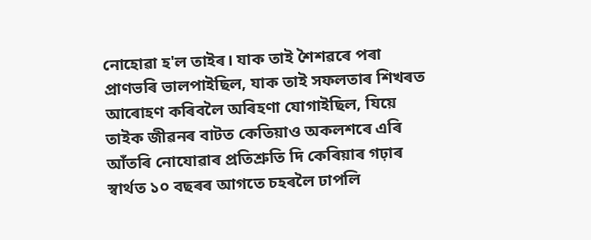নোহোৱা হ'ল তাইৰ। যাক তাই শৈশৱৰে পৰা প্ৰাণভৰি ভালপাইছিল, যাক তাই সফলতাৰ শিখৰত আৰোহণ কৰিবলৈ অৰিহণা যোগাইছিল, যিয়ে তাইক জীৱনৰ বাটত কেতিয়াও অকলশৰে এৰি আঁতৰি নোযোৱাৰ প্ৰতিশ্ৰুতি দি কেৰিয়াৰ গঢ়াৰ স্বাৰ্থত ১০ বছৰৰ আগতে চহৰলৈ ঢাপলি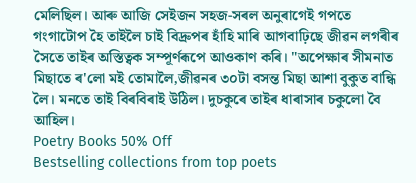মেলিছিল। আৰু আজি সেইজন সহজ-সৰল অনুৰাগেই গপতে গংগাটোপ হৈ তাইলৈ চাই বিদ্ৰুপৰ হাঁহি মাৰি আগবাঢ়িছে জীৱন লগৰীৰ সৈতে তাইৰ অস্তিত্বক সম্পূৰ্ণৰূপে আওকাণ কৰি। "অপেক্ষাৰ সীমনাত মিছাতে ৰ'লো মই তোমালৈ,জীৱনৰ ৩০টা বসন্ত মিছা আশা বুকুত বান্ধি লৈ। মনতে তাই বিৰবিৰাই উঠিল। দুচকুৰে তাইৰ ধাৰাসাৰ চকুলো বৈ আহিল।
Poetry Books 50% Off
Bestselling collections from top poets